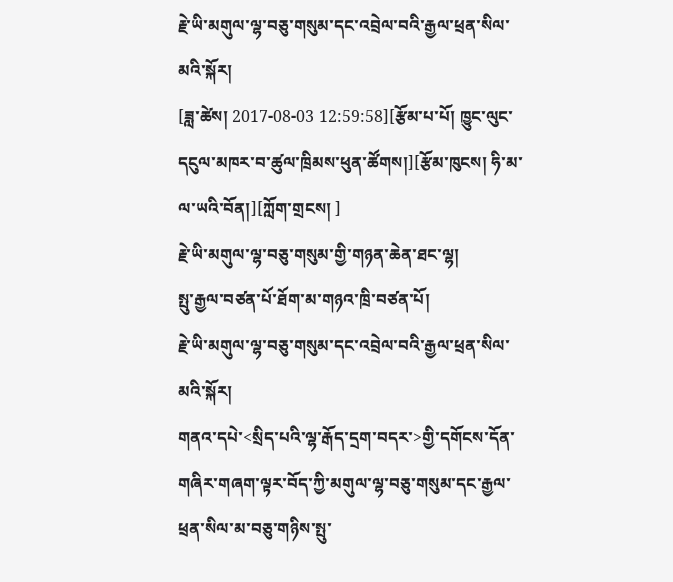རྗེ་ཡི་མགུལ་ལྷ་བཅུ་གསུམ་དང་འབྲེལ་བའི་རྒྱལ་ཕྲན་སིལ་མའི་སྐོར།
[ཟླ་ཚེས། 2017-08-03 12:59:58][རྩོམ་པ་པོ། ཁྱུང་ལུང་དངུལ་མཁར་བ་ཚུལ་ཁྲིམས་ཕུན་ཚོགས།][རྩོམ་ཁུངས། ཧི་མ་ལ་ཡའི་བོན།][ཀློག་གྲངས། ]
རྗེ་ཡི་མགུལ་ལྷ་བཅུ་གསུམ་གྱི་གཉན་ཆེན་ཐང་ལྷ།
སྤུ་རྒྱལ་བཙན་པོ་ཐོག་མ་གཉའ་ཁྲི་བཙན་པོ།
རྗེ་ཡི་མགུལ་ལྷ་བཅུ་གསུམ་དང་འབྲེལ་བའི་རྒྱལ་ཕྲན་སིལ་མའི་སྐོར།
གནའ་དཔེ་<སྲིད་པའི་ལྷ་རྒོད་དྲག་བདར་>གྱི་དགོངས་དོན་གཞིར་གཞག་ལྟར་བོད་ཀྱི་མགུལ་ལྷ་བཅུ་གསུམ་དང་རྒྱལ་ཕྲན་སིལ་མ་བཅུ་གཉིས་སྤུ་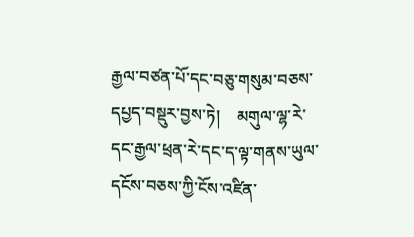རྒྱལ་བཙན་པོ་དང་བཅུ་གསུམ་བཅས་དཔྱད་བསྡུར་བྱས་ཏེ།    མགུལ་ལྷ་རེ་དང་རྒྱལ་ཕྲན་རེ་དང་ད་ལྟ་གནས་ཡུལ་དངོས་བཅས་ཀྱི་ངོས་འཛིན་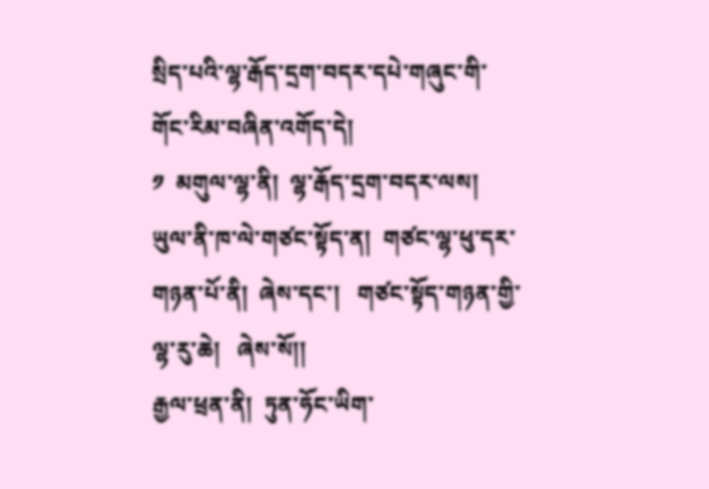སྲིད་པའི་ལྷ་རྒོད་དྲག་བདར་དཔེ་གཞུང་གི་གོང་རིམ་བཞིན་འགོད་དེ།
༡  མགུལ་ལྷ་ནི།  ལྷ་རྒོད་དྲག་བདར་ལས།   ཡུལ་ནི་ཁ་ལེ་གཙང་སྟོད་ན།  གཙང་ལྷ་ཕུ་དར་གཉན་པོ་ནི།  ཞེས་དང་།   གཙང་སྟོད་གཉན་གྱི་ལྷ་རུ་ཆེ།   ཞེས་སོ།།
རྒྱལ་ཕྲན་ནི།  ཏུན་ཧོང་ཡིག་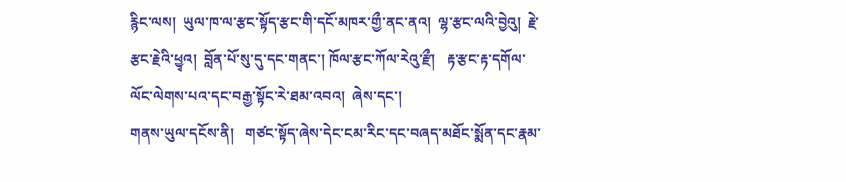རྙིང་ལས།  ཡུལ་ཁ་ལ་རྩང་སྟོད་རྩང་གི་དངོ་མཁར་གྱྀ་ནང་ནའ།  ལྷ་རྩང་ལའི་བྱེའུ།  རྗེ་རྩང་རྗེའི་ཕྱྭའ།  བློན་པོ་སུ་དུ་དང་གནང་། ཁོལ་རྩང་ཀོལ་རེའུ་རྫྀ།   རྟ་རྩང་རྟ་དགོལ་ལོང་ལེགས་པའ་དང་བརྒྱ་སྟོང་རེ་ཐམ་འབའ།  ཞེས་དང་།
གནས་ཡུལ་དངོས་ནི།   གཙང་སྟོད་ཞེས་དེང་ངམ་རིང་དང་བཞད་མཐོང་སྨོན་དང་རྣམ་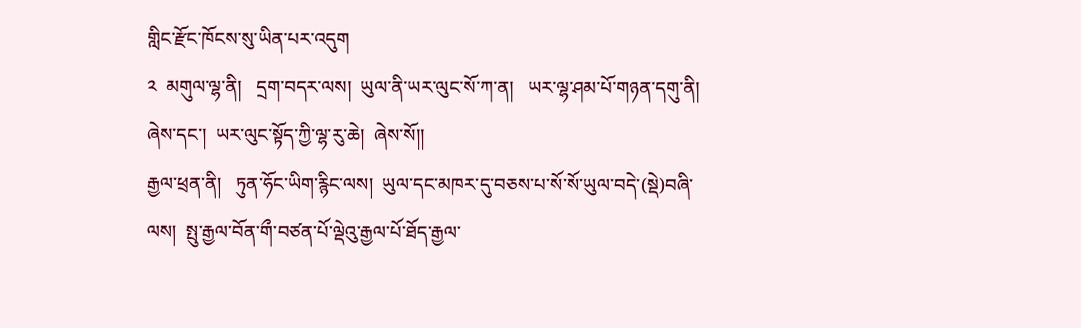གླིང་རྫོང་ཁོངས་སུ་ཡིན་པར་འདུག
༢  མགུལ་ལྷ་ནི།   དྲག་བདར་ལས།  ཡུལ་ནི་ཡར་ལུང་སོ་ཀ་ན།   ཡར་ལྷ་ཤམ་པོ་གཉན་དགུ་ནི།  ཞེས་དང་།  ཡར་ལུང་སྟོད་ཀྱི་ལྷ་རུ་ཆེ།  ཞེས་སོ།།
རྒྱལ་ཕྲན་ནི།   ཏུན་ཧོང་ཡིག་རྙིང་ལས།  ཡུལ་དང་མཁར་དུ་བཅས་པ་སོ་སོ་ཡུལ་བདེ་(སྡེ)བཞི་ལས།  སྤུ་རྒྱལ་བོན་གྀ་བཙན་པོ་ལྡེའུ་རྒྱལ་པོ་ཐོད་རྒྱལ་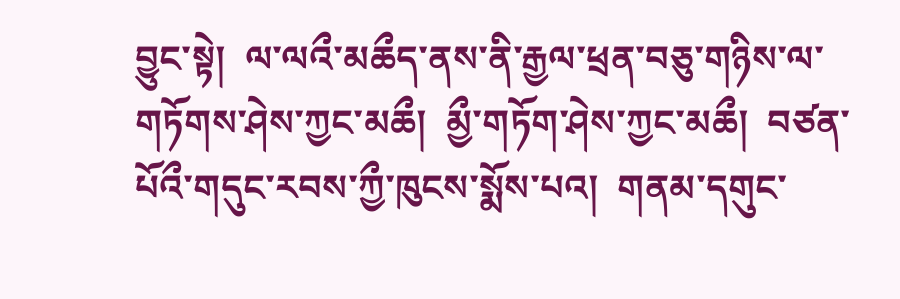བྱུང་སྟེ།  ལ་ལའྀ་མཆྀད་ནས་ནི་རྒྱལ་ཕྲན་བཅུ་གཉིས་ལ་གཏོགས་ཤེས་ཀྱང་མཆྀ།  མྱྀ་གཏོག་ཤེས་ཀྱང་མཆྀ།  བཙན་པོའྀ་གདུང་རབས་ཀྱྀ་ཁུངས་སྨོས་པའ།  གནམ་དགུང་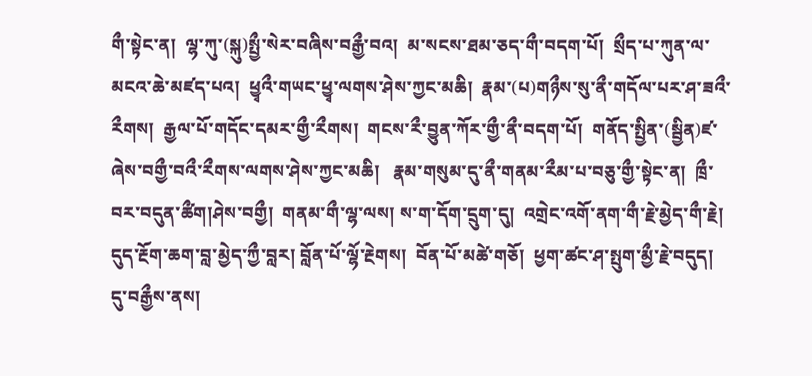གྀ་སྟེང་ན།  ལྷ་ཀུ་(སྐུ)སྤྱྀ་སེར་བཞིས་བརྒྱྀ་བའ།  མ་སངས་ཐམ་ཅད་གྀ་བདག་པོ།  སྲྀད་པ་ཀུན་ལ་མངའ་ཆེ་མཛད་པའ།  ཕྱྭའྀ་གཡང་ཕྱྭ་ལགས་ཤེས་ཀྱང་མཆི།  རྣམ་(པ)གཉྀས་སུ་ནྀ་གདོལ་པར་ཤ་ཟའྀ་རྀགས།  རྒྱལ་པོ་གདོང་དམར་གྱྀ་རྀགས།  གངས་རྀ་བྱུན་ཀོར་གྱྀ་ནྀ་བདག་པོ།  གནོད་སྤྱིན་(སྦྱིན)ཛ་ཞེས་བགྱྀ་བའྀ་རྀགས་ལགས་ཤེས་ཀྱང་མཆི།   རྣམ་གསུམ་དུ་ནྀ་གནམ་རྀམ་པ་བཅུ་གྱྀ་སྟེང་ན།  ཁྲྀ་བར་བདུན་ཚྀག།ཤེས་བགྱྀ།  གནམ་གྀ་ལྷ་ལས། ས་ག་དོག་དྲུག་དུ།  འགྲེང་འགོ་ནག་གྀ་རྗེ་མྱེད་གྀ་རྗེ།  དུད་རྔོག་ཆག་བླ་མྱེད་ཀྱྀ་བླར། བློན་པོ་ལྷོ་རྔེགས།  བོན་པོ་མཚེ་གཅོ།  ཕྱག་ཚང་ཤ་སྤུག་མྱྀ་རྗེ་བདུད།  དུ་བརྒྱྀས་ནས།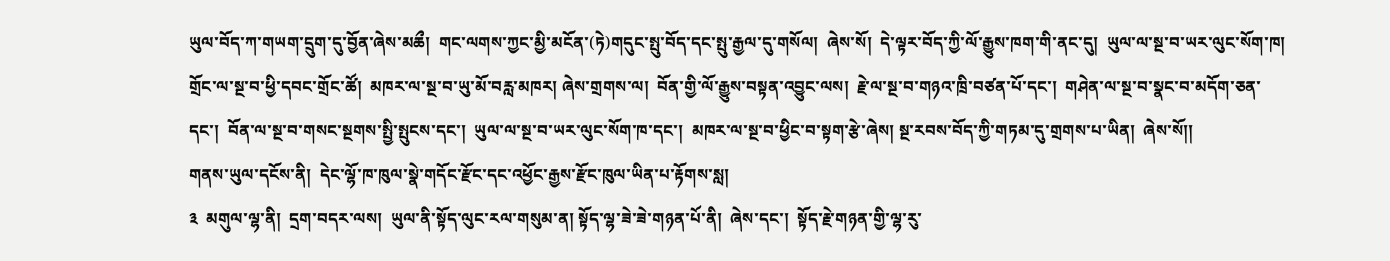ཡུལ་བོད་ཀ་གཡག་དྲུག་དུ་བྱོན་ཞེས་མཆྀ།  གང་ལགས་ཀྱང་མྱི་མངོན་(ཏེ)གདུང་སྤུ་བོད་དང་སྤུ་རྒྱལ་དུ་གསོལ།  ཞེས་སོ།  དེ་ལྟར་བོད་ཀྱི་ལོ་རྒྱུས་ཁག་གི་ནང་དུ།  ཡུལ་ལ་སྔ་བ་ཡར་ལུང་སོག་ཁ།   གྲོང་ལ་སྔ་བ་ཕྱི་དབང་གྲོང་ཚོ།  མཁར་ལ་སྔ་བ་ཡུ་མོ་བརླ་མཁར། ཞེས་གྲགས་ལ།  བོན་གྱི་ལོ་རྒྱུས་བསྟན་འབྱུང་ལས།  རྗེ་ལ་སྔ་བ་གཉའ་ཁྲི་བཙན་པོ་དང་།  གཤེན་ལ་སྔ་བ་སྣང་བ་མདོག་ཅན་དང་།  བོན་ལ་སྔ་བ་གསང་སྔགས་སྤྱི་སྤུངས་དང་།  ཡུལ་ལ་སྔ་བ་ཡར་ལུང་སོག་ཁ་དང་།  མཁར་ལ་སྔ་བ་ཕྱིང་བ་སྟག་རྩེ་ཞེས། སྔ་རབས་བོད་ཀྱི་གཏམ་དུ་གྲགས་པ་ཡིན།  ཞེས་སོ།།
གནས་ཡུལ་དངོས་ནི།  དེང་ལྷོ་ཁ་ཁུལ་སྣེ་གདོང་རྫོང་དང་འཕྱོང་རྒྱས་རྫོང་ཁུལ་ཡིན་པ་རྟོགས་སླ།
༣  མགུལ་ལྷ་ནི།  དྲག་བདར་ལས།  ཡུལ་ནི་སྟོད་ལུང་རལ་གསུམ་ན། སྟོད་ལྷ་ཟེ་ཟེ་གཉན་པོ་ནི།  ཞེས་དང་།  སྟོད་རྗེ་གཉན་གྱི་ལྷ་རུ་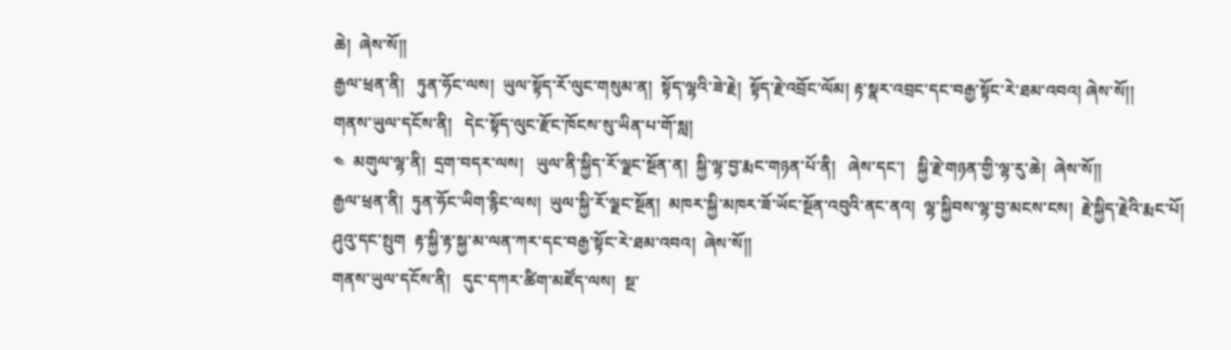ཆེ།  ཞེས་སོ།།
རྒྱལ་ཕྲན་ནི།   ཏུན་ཧོང་ལས།  ཡུལ་སྟོད་རོ་ལུང་གསུམ་ན།  སྟོད་ལྷའི་ཟེ་རྗེ།  སྟོད་རྗེ་འབྲོང་ལོམ། རྟ་སྣར་འབྲང་དང་བརྒྱ་སྟོང་རེ་ཐམ་འབའ། ཞེས་སོ།།
གནས་ཡུལ་དངོས་ནི།   དེང་སྟོད་ལུང་རྫོང་ཁོངས་སུ་ཡིན་པ་གོ་སླ།
༤  མགུལ་ལྷ་ནི།  དྲག་བདར་ལས།   ཡུལ་ནི་སྐྱིད་རོ་ལྗང་སྔོན་ན།  སྐྱི་ལྷ་བྱ་རྨང་གཉན་པོ་ནི།   ཞེས་དང་།   སྐྱི་རྗེ་གཉན་གྱི་ལྷ་རུ་ཆེ།  ཞེས་སོ།།
རྒྱལ་ཕྲན་ནི།  ཏུན་ཧོང་ཡིག་རྙིང་ལས།  ཡུལ་སྐྱི་རོ་ལྗང་སྔོན།  མཁར་སྐྱི་མཁར་ཟོ་ཡོང་སྔོན་འབུའི་ནང་ནའ།  ལྷ་སྐྱིབས་ལྷ་བྱ་མངས་ངས།  རྗེ་སྐྱིད་རྗེའི་རྨང་པོ།  ཤུའུ་དང་སྤུག  རྟ་སྐྱི་རྟ་སྐྱ་མ་ལན་ཀར་དང་བརྒྱ་སྟོང་རེ་ཐམ་འབའ།  ཞེས་སོ།།
གནས་ཡུལ་དངོས་ནི།   དུང་དཀར་ཚིག་མཛོད་ལས།  སྔ་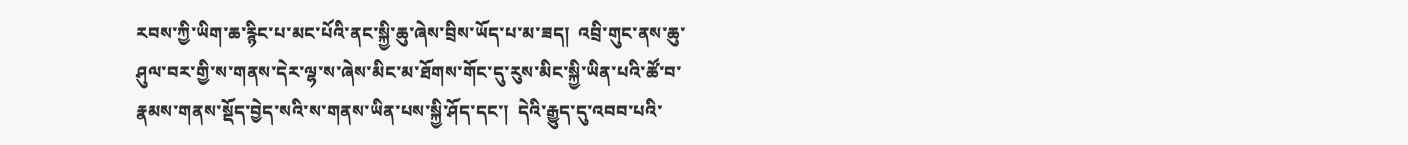རབས་ཀྱི་ཡིག་ཆ་རྙིང་པ་མང་པོའི་ནང་སྐྱི་ཆུ་ཞེས་བྲིས་ཡོད་པ་མ་ཟད།  འབྲི་གུང་ནས་ཆུ་ཤུལ་བར་གྱི་ས་གནས་དེར་ལྷ་ས་ཞེས་མིང་མ་ཐོགས་གོང་དུ་རུས་མིང་སྐྱི་ཡིན་པའི་ཚོ་བ་རྣམས་གནས་སྡོད་བྱེད་སའི་ས་གནས་ཡིན་པས་སྐྱི་ཤོད་དང་།  དེའི་རྒྱུད་དུ་འབབ་པའི་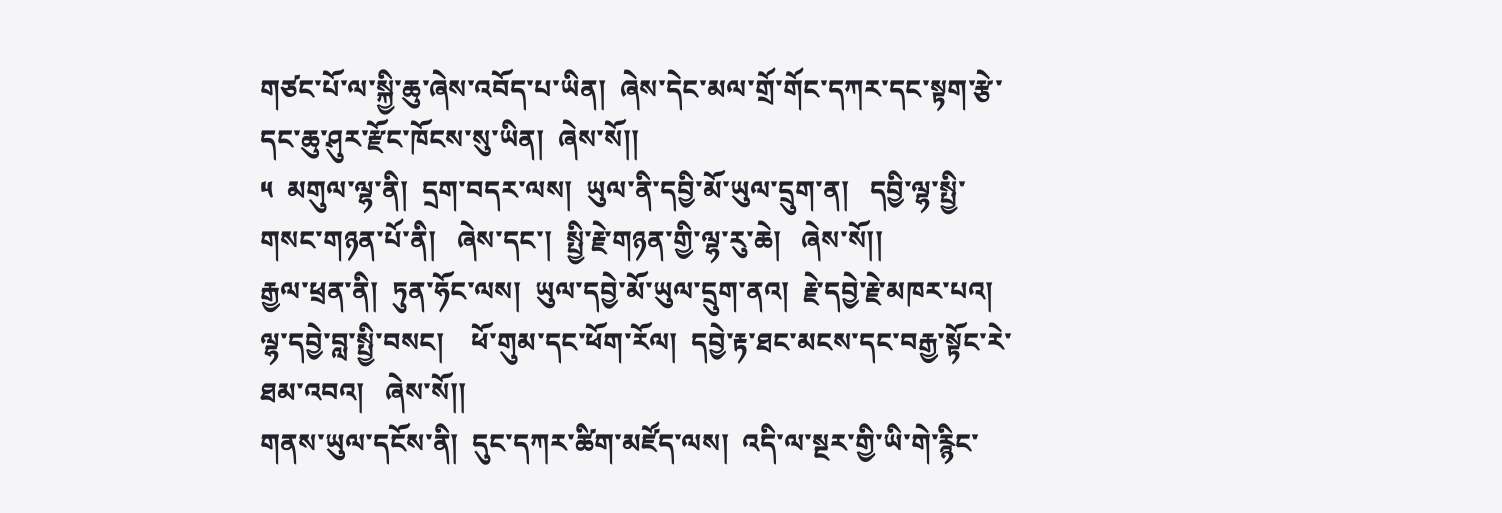གཙང་པོ་ལ་སྐྱི་ཆུ་ཞེས་འབོད་པ་ཡིན།  ཞེས་དེང་མལ་གྲོ་གོང་དཀར་དང་སྟག་རྩེ་དང་ཆུ་ཤུར་རྫོང་ཁོངས་སུ་ཡིན།  ཞེས་སོ།།
༥  མགུལ་ལྷ་ནི།  དྲག་བདར་ལས།  ཡུལ་ནི་དབྱི་མོ་ཡུལ་དྲུག་ན།   དབྱི་ལྷ་སྤྱི་གསང་གཉན་པོ་ནི།   ཞེས་དང་།  སྤྱི་རྗེ་གཉན་གྱི་ལྷ་རུ་ཆེ།   ཞེས་སོ།།
རྒྱལ་ཕྲན་ནི།  ཏུན་ཧོང་ལས།  ཡུལ་དབྱེ་མོ་ཡུལ་དྲུག་ནའ།  རྗེ་དབྱེ་རྗེ་མཁར་པའ།  ལྷ་དབྱེ་བླ་སྤྱི་བསང།    ཕོ་གུམ་དང་ཕོག་རོལ།  དབྱེ་རྟ་ཐང་མངས་དང་བརྒྱ་སྟོང་རེ་ཐམ་འབའ།   ཞེས་སོ།།
གནས་ཡུལ་དངོས་ནི།  དུང་དཀར་ཚིག་མཛོད་ལས།  འདི་ལ་སྔར་གྱི་ཡི་གེ་རྙིང་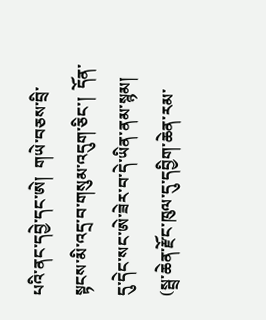པའི་ནང་དབྱེ་དང་ཨེ།  གཡེ་བཅས་བྲི་སྟངས་མི་འདྲ་བ་གསུམ་འདུག་ཅིང་།  དོན་དུ་དེང་སང་ཨེ་ཟེར་བ་དེ་ཡིན་ནམ་སྙམ།  (སྦྲ་ཆེན་རྫོང་ཁུལ་དུ་དབྱིག་ཆེན་རམ་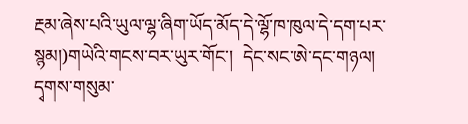རྔམ་ཞེས་པའི་ཡུལ་ལྷ་ཞིག་ཡོད་མོད་དེ་ལྷོ་ཁ་ཁུལ་དེ་དག་པར་སྙམ།)གཡེའི་གངས་བར་ཡུར་གོང་།  དེང་སང་ཨེ་དང་གཉལ། དྭགས་གསུམ་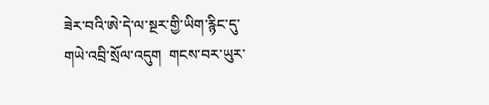ཟེར་བའི་ཨེ་དེ་ལ་སྔར་གྱི་ཡིག་རྙིང་དུ་གཡེ་འབྲི་སྲོལ་འདུག  གངས་བར་ཡུར་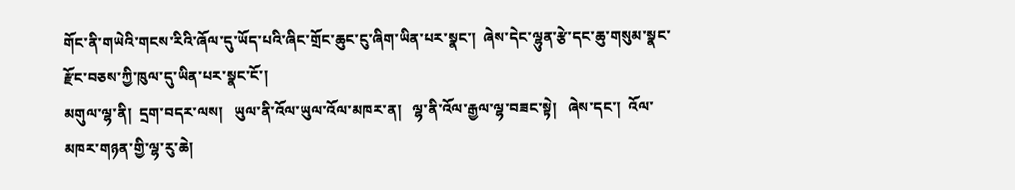གོང་ནི་གཡེའི་གངས་རིའི་ཞོལ་དུ་ཡོད་པའི་ཞིང་གྲོང་ཆུང་ངུ་ཞིག་ཡིན་པར་སྣང་།  ཞེས་དེང་ལྷུན་རྩེ་དང་ཆུ་གསུམ་སྣང་རྫོང་བཅས་ཀྱི་ཁུལ་དུ་ཡིན་པར་སྣང་ངོ་།
མགུལ་ལྷ་ནི།  དྲག་བདར་ལས།   ཡུལ་ནི་འོལ་ཡུལ་འོལ་མཁར་ན།   ལྷ་ནི་འོལ་རྒྱལ་ལྷ་བཟང་སྟེ།   ཞེས་དང་།  འོལ་མཁར་གཉན་གྱི་ལྷ་རུ་ཆེ།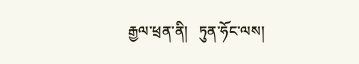རྒྱལ་ཕྲན་ནི།   ཏུན་ཧོང་ལས།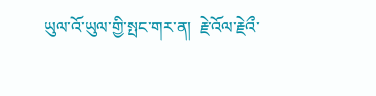ཡུལ་འོ་ཡུལ་གྱི་སྤང་གར་ན།  རྗེ་འོལ་རྗེའྀ་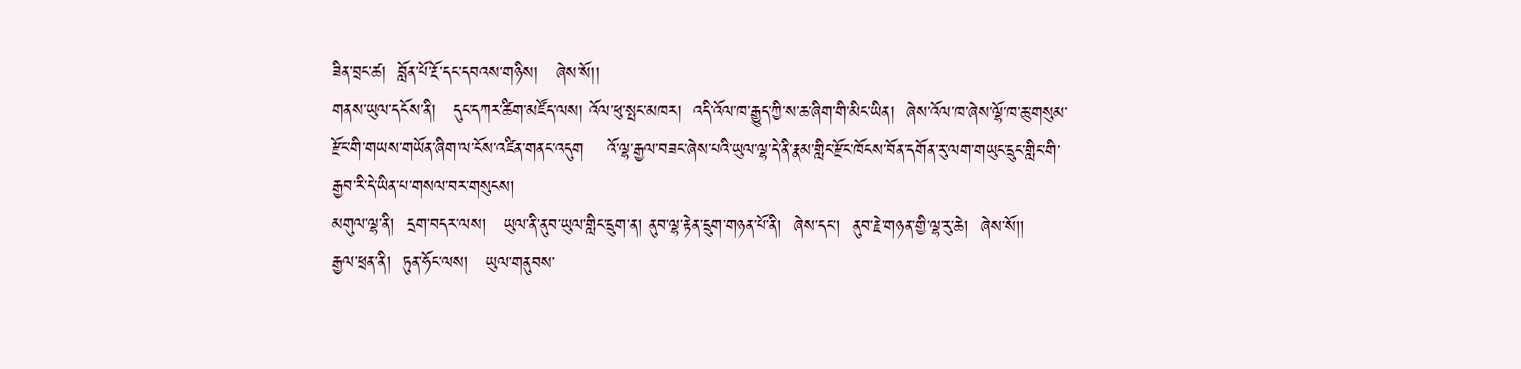ཟིན་བྲང་ཚ།  བློན་པོ་རྔོ་དང་དབའས་གཉིས།   ཞེས་སོ།།
གནས་ཡུལ་དངོས་ནི།   དུང་དཀར་ཚིག་མཛོད་ལས། འོལ་ཕུ་སྤང་མཁར།  འདི་འོལ་ཁ་རྒྱུད་ཀྱི་ས་ཆ་ཞིག་གི་མིང་ཡིན།  ཞེས་འོལ་ཁ་ཞེས་ལྷོ་ཁ་ཆུ་གསུམ་རྫོང་གི་གཡས་གཡོན་ཞིག་ལ་ངོས་འཛིན་གནང་འདུག    འོ་ལྷ་རྒྱལ་བཟང་ཞེས་པའི་ཡུལ་ལྷ་དེ་ནི་རྣམ་གླིང་རྫོང་ཁོངས་བོན་དགོན་རུ་ལག་གཡུང་དྲུང་གླིང་གི་རྒྱབ་རི་དེ་ཡིན་པ་གསལ་བར་གསུངས།
མགུལ་ལྷ་ནི།  དྲག་བདར་ལས།   ཡུལ་ནི་ནུབ་ཡུལ་གླིང་དྲུག་ན། ནུབ་ལྷ་རྟེན་དྲུག་གཉན་པོ་ནི།  ཞེས་དང་།  ནུབ་རྗེ་གཉན་གྱི་ལྷ་རུ་ཆེ།  ཞེས་སོ།།
རྒྱལ་ཕྲན་ནི།  ཏུན་ཧོང་ལས།   ཡུལ་གནུབས་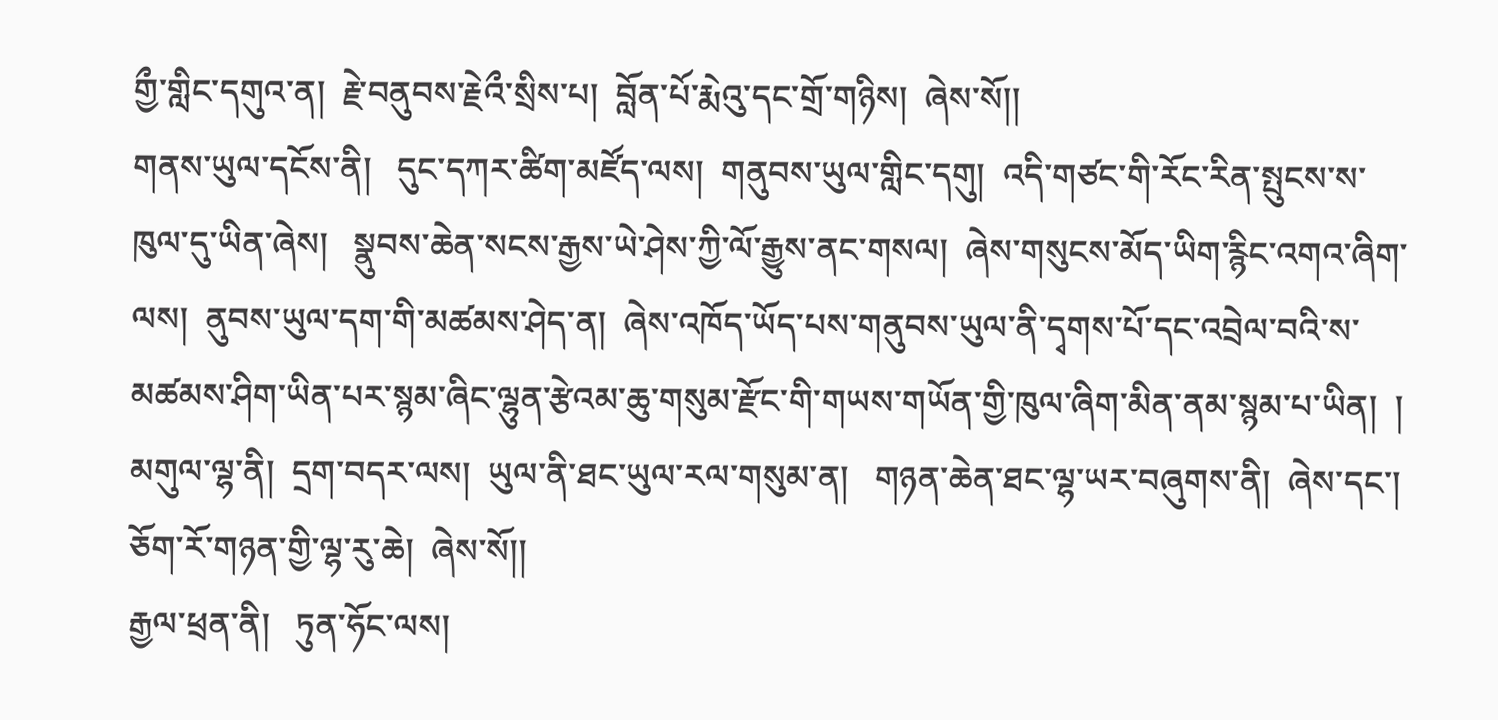གྱྀ་གླིང་དགུའ་ན།  རྗེ་བནུབས་རྗེའྀ་སྲིས་པ།  བློན་པོ་རྨེའུ་དང་གྲོ་གཉིས།  ཞེས་སོ།།
གནས་ཡུལ་དངོས་ནི།   དུང་དཀར་ཚིག་མཛོད་ལས།  གནུབས་ཡུལ་གླིང་དགུ།  འདི་གཙང་གི་རོང་རིན་སྤུངས་ས་ཁུལ་དུ་ཡིན་ཞེས།   སྣུབས་ཆེན་སངས་རྒྱས་ཡེ་ཤེས་ཀྱི་ལོ་རྒྱུས་ནང་གསལ།  ཞེས་གསུངས་མོད་ཡིག་རྙིང་འགའ་ཞིག་ལས།  ནུབས་ཡུལ་དག་གི་མཚམས་ཤེད་ན།  ཞེས་འཁོད་ཡོད་པས་གནུབས་ཡུལ་ནི་དྭགས་པོ་དང་འབྲེལ་བའི་ས་མཚམས་ཤིག་ཡིན་པར་སྙམ་ཞིང་ལྷུན་རྩེའམ་ཆུ་གསུམ་རྫོང་གི་གཡས་གཡོན་གྱི་ཁུལ་ཞིག་མིན་ནམ་སྙམ་པ་ཡིན།  །
མགུལ་ལྷ་ནི།  དྲག་བདར་ལས།  ཡུལ་ནི་ཐང་ཡུལ་རལ་གསུམ་ན།   གཉན་ཆེན་ཐང་ལྷ་ཡར་བཞུགས་ནི།  ཞེས་དང་།  ཅོག་རོ་གཉན་གྱི་ལྷ་རུ་ཆེ།  ཞེས་སོ།།
རྒྱལ་ཕྲན་ནི།   ཏུན་ཧོང་ལས།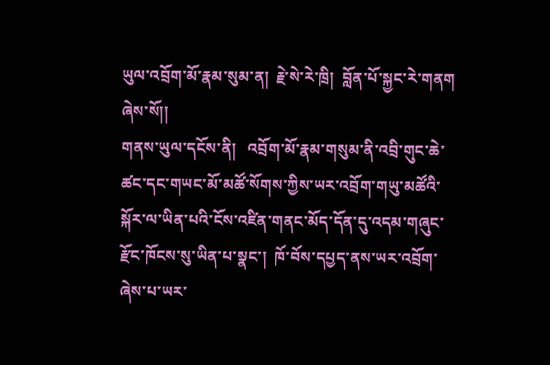ཡུལ་འབྲོག་མོ་རྣམ་སུམ་ན།  རྗེ་སེ་རེ་ཁྲི།  བློན་པོ་སྐྱང་རེ་གནག  ཞེས་སོ།།
གནས་ཡུལ་དངོས་ནི།   འབྲོག་མོ་རྣམ་གསུམ་ནི་འབྲི་གུང་ཆེ་ཚང་དང་གཡང་མོ་མཚོ་སོགས་ཀྱིས་ཡར་འབྲོག་གཡུ་མཚོའི་སྐོར་ལ་ཡིན་པའི་ངོས་འཛིན་གནང་མོད་དོན་དུ་འདམ་གཞུང་རྫོང་ཁོངས་སུ་ཡིན་པ་སྣང་།  ཁོ་བོས་དཔྱད་ནས་ཡར་འབྲོག་ཞེས་པ་ཡར་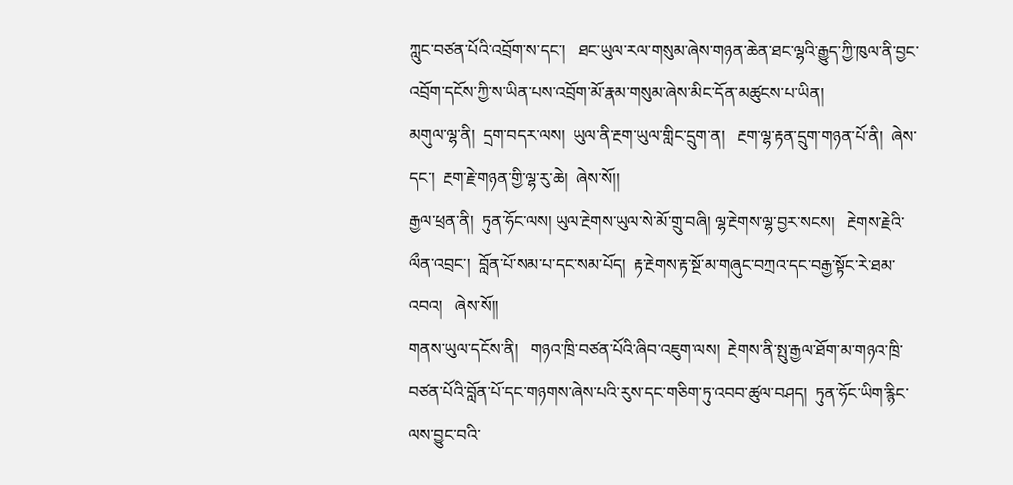ཀླུང་བཙན་པོའི་འབྲོག་ས་དང་།   ཐང་ཡུལ་རལ་གསུམ་ཞེས་གཉན་ཆེན་ཐང་ལྷའི་རྒྱུད་ཀྱི་ཁུལ་ནི་བྱང་འབྲོག་དངོས་ཀྱི་ས་ཡིན་པས་འབྲོག་མོ་རྣམ་གསུམ་ཞེས་མིང་དོན་མཚུངས་པ་ཡིན།
མགུལ་ལྷ་ནི།  དྲག་བདར་ལས།  ཡུལ་ནི་རྔག་ཡུལ་གླིང་དྲུག་ན།   རྔག་ལྷ་རྟན་དྲུག་གཉན་པོ་ནི།  ཞེས་དང་།  རྔག་རྗེ་གཉན་གྱི་ལྷ་རུ་ཆེ།  ཞེས་སོ།།
རྒྱལ་ཕྲན་ནི།  ཏུན་ཧོང་ལས། ཡུལ་རྔེགས་ཡུལ་སེ་མོ་གྲུ་བཞི། ལྷ་རྔེགས་ལྷ་བྱར་སངས།   རྔེགས་རྗེའི་ལྀན་འབྲང་།  བློན་པོ་སམ་པ་དང་སམ་པོད།  རྟ་རྔེགས་རྟ་སྔོ་མ་གཞུང་བཀྲའ་དང་བརྒྱ་སྟོང་རེ་ཐམ་འབའ།   ཞེས་སོ།།
གནས་ཡུལ་དངོས་ནི།   གཉའ་ཁྲི་བཙན་པོའི་ཞིབ་འཇུག་ལས།  རྔེགས་ནི་སྤུ་རྒྱལ་ཐོག་མ་གཉའ་ཁྲི་བཙན་པོའི་བློན་པོ་དང་གཉགས་ཞེས་པའི་རུས་དང་གཅིག་ཏུ་འབབ་ཚུལ་བཤད།  ཏུན་ཧོང་ཡིག་རྙིང་ལས་བྱུང་བའི་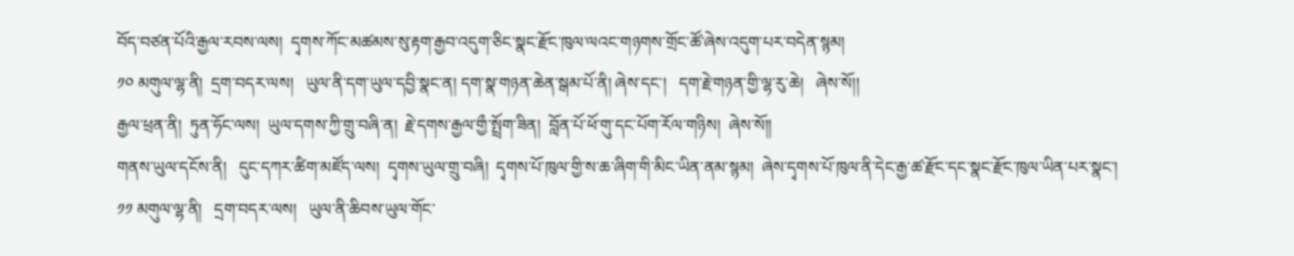བོད་བཙན་པོའི་རྒྱལ་རབས་ལས།  དྭགས་ཀོང་མཚམས་སུ་རྟག་རྒྱབ་འདུག་ཅིང་སྣང་རྫོང་ཁུལ་ལའང་གཉགས་གྲོང་ཚོ་ཞེས་འདུག་པར་བདེན་སྙམ།
༡༠ མགུལ་ལྷ་ནི།  དྲག་བདར་ལས།   ཡུལ་ནི་དག་ཡུལ་དབྱི་སྣང་ན། དག་སྣ་གཉན་ཆེན་སྒམ་པོ་ནི། ཞེས་དང་།   དག་རྗེ་གཉན་གྱི་ལྷ་རུ་ཆེ།   ཞེས་སོ།།
རྒྱལ་ཕྲན་ནི།  ཏུན་ཧོང་ལས།  ཡུལ་དགས་ཀྱི་གྲུ་བཞི་ན།  རྗེ་དགས་རྒྱལ་གྱྀ་སྤྲོག་ཟིན།  བློན་པོ་ཕོ་གུ་དང་པོག་རོལ་གཉིས།  ཞེས་སོ།།
གནས་ཡུལ་དངོས་ནི།   དུང་དཀར་ཚིག་མཛོད་ལས།  དྭགས་ཡུལ་གྲུ་བཞི།  དྭགས་པོ་ཁུལ་གྱི་ས་ཆ་ཞིག་གི་མིང་ཡིན་ནམ་སྙམ།  ཞེས་དྭགས་པོ་ཁུལ་ནི་དེང་རྒྱ་ཚ་རྫོང་དང་སྣང་རྫོང་ཁུལ་ཡིན་པར་སྣང་།
༡༡ མགུལ་ལྷ་ནི།   དྲག་བདར་ལས།   ཡུལ་ནི་ཆིབས་ཡུལ་གོང་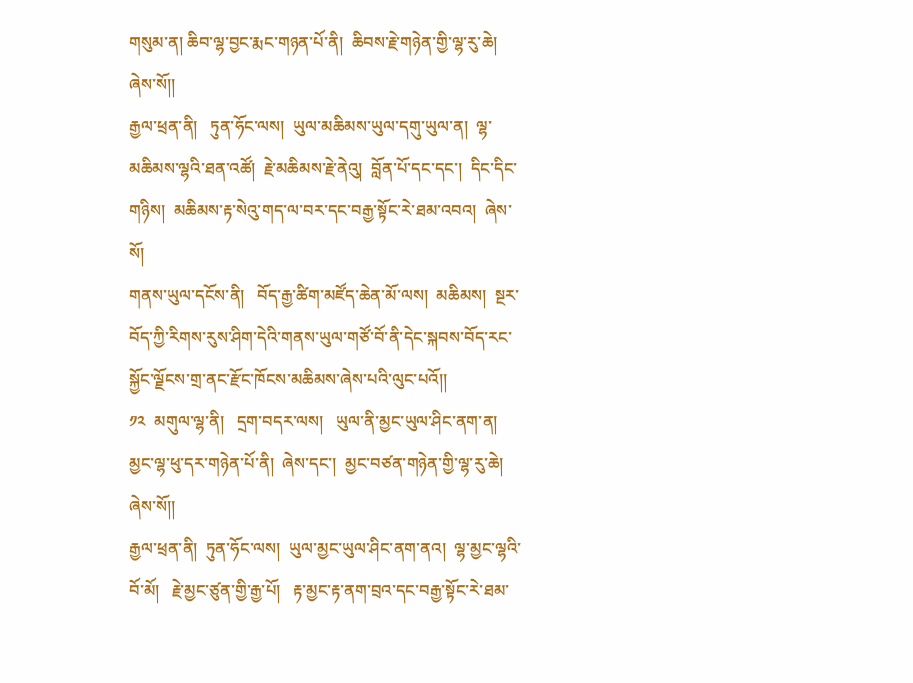གསུམ་ན། ཆིབ་ལྷ་བྱང་རྨང་གཉན་པོ་ནི།  ཆིབས་རྗེ་གཉེན་གྱི་ལྷ་རུ་ཆེ།  ཞེས་སོ།།
རྒྱལ་ཕྲན་ནི།   ཏུན་ཧོང་ལས།  ཡུལ་མཆིམས་ཡུལ་དགུ་ཡུལ་ན།  ལྷ་མཆིམས་ལྷའི་ཐན་འཚོ།  རྗེ་མཆིམས་རྗེ་ནེའུ།  བློན་པོ་དང་དང་།  དིང་དིང་གཉིས།  མཆིམས་རྟ་སེའུ་གད་ལ་བར་དང་བརྒྱ་སྟོང་རེ་ཐམ་འབའ།  ཞེས་སོ།
གནས་ཡུལ་དངོས་ནི།   བོད་རྒྱ་ཚིག་མཛོད་ཆེན་མོ་ལས།  མཆིམས།  སྔར་བོད་ཀྱི་རིགས་རུས་ཤིག་དེའི་གནས་ཡུལ་གཙོ་བོ་ནི་དེང་སྐབས་བོད་རང་སྐྱོང་ལྗོངས་གྲ་ནང་རྫོང་ཁོངས་མཆིམས་ཞེས་པའི་ལུང་པའོ།།
༡༢  མགུལ་ལྷ་ནི།   དྲག་བདར་ལས།   ཡུལ་ནི་མྱང་ཡུལ་ཤིང་ནག་ན། མྱང་ལྷ་ཕུ་དར་གཉེན་པོ་ནི།  ཞེས་དང་།  མྱང་བཙན་གཉེན་གྱི་ལྷ་རུ་ཆེ།   ཞེས་སོ།།
རྒྱལ་ཕྲན་ནི།  ཏུན་ཧོང་ལས།  ཡུལ་མྱང་ཡུལ་ཤིང་ནག་ནའ།  ལྷ་མྱང་ལྷའི་བོ་མོ།   རྗེ་མྱང་ཙུན་གྱི་རྒྱ་པོ།   རྟ་མྱང་རྟ་ནག་བྲའ་དང་བརྒྱ་སྟོང་རེ་ཐམ་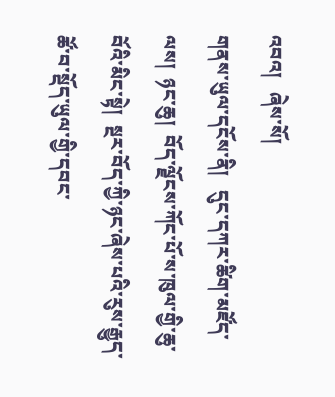འབའ།   ཞེས་སོ།
གནས་ཡུལ་དངོས་ནི།   དུང་དཀར་ཚིག་མཛོད་ལས།  ཉང་ཆུ།  བོད་ལྗོངས་ཀོང་པོ་ས་ཁུལ་གྱི་ཆུ་བོའི་མིང་སྟེ།  སྔར་བོད་ཀྱི་ཉང་ཞེས་པའི་རུས་རྒྱུད་ཚོ་བ་སྡོད་ཡུལ་གྱི་དབང་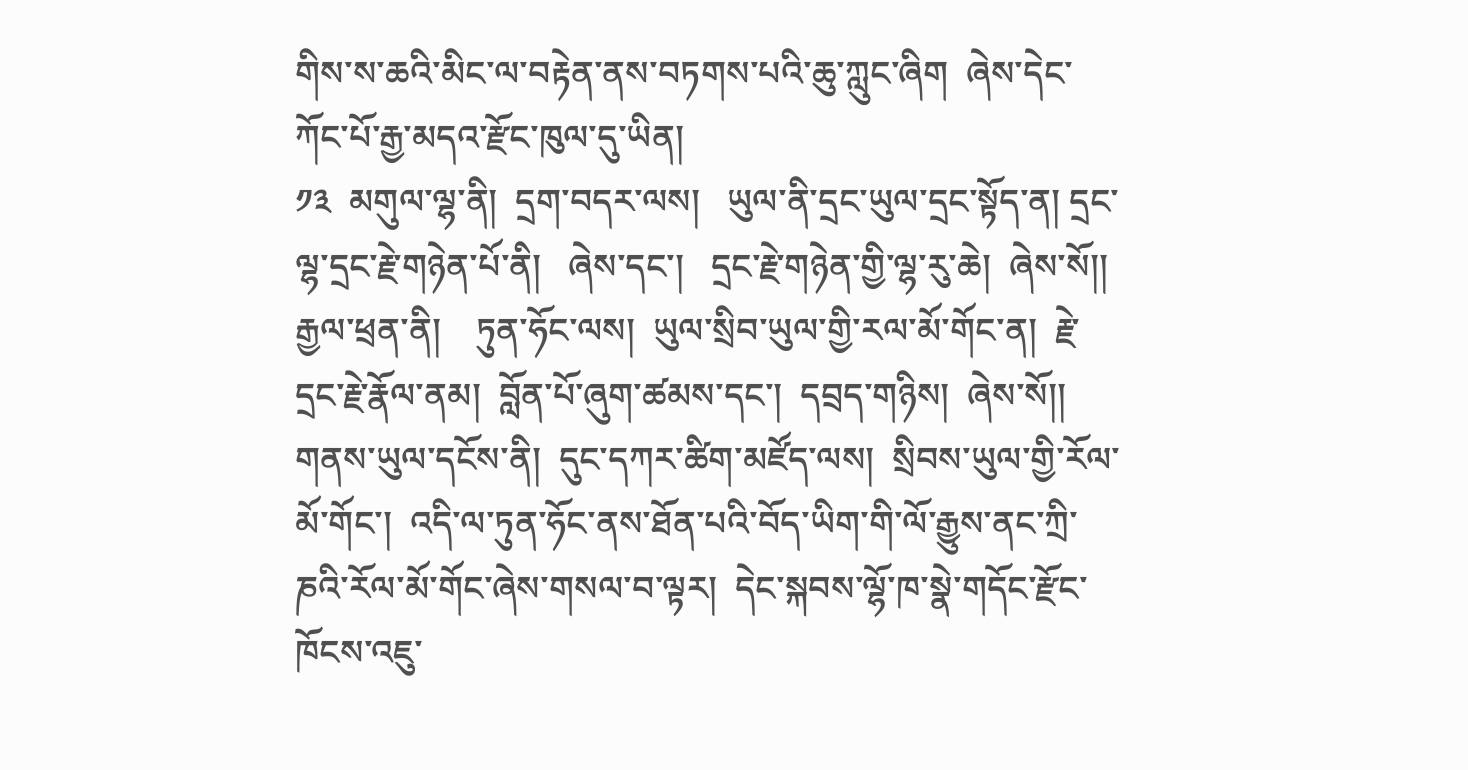གིས་ས་ཆའི་མིང་ལ་བརྟེན་ནས་བཏགས་པའི་ཆུ་ཀླུང་ཞིག  ཞེས་དེང་ཀོང་པོ་རྒྱ་མདའ་རྫོང་ཁུལ་དུ་ཡིན།
༡༣  མགུལ་ལྷ་ནི།  དྲག་བདར་ལས།   ཡུལ་ནི་དྲང་ཡུལ་དྲང་སྟོད་ན། དྲང་ལྷ་དྲང་རྗེ་གཉེན་པོ་ནི།   ཞེས་དང་།   དྲང་རྗེ་གཉེན་གྱི་ལྷ་རུ་ཆེ།  ཞེས་སོ།།
རྒྱལ་ཕྲན་ནི།    ཏུན་ཧོང་ལས།  ཡུལ་སྲིབ་ཡུལ་གྱི་རལ་མོ་གོང་ན།  རྗེ་དྲང་རྗེ་རྣོལ་ནམ།  བློན་པོ་ཞུག་ཚམས་དང་།  དབྲད་གཉིས།  ཞེས་སོ།།
གནས་ཡུལ་དངོས་ནི།  དུང་དཀར་ཚིག་མཛོད་ལས།  སྲིབས་ཡུལ་གྱི་རོལ་མོ་གོང་།  འདི་ལ་ཏུན་ཧོང་ནས་ཐོན་པའི་བོད་ཡིག་གི་ལོ་རྒྱུས་ནང་ཀྲི་ཎའི་རོལ་མོ་གོང་ཞེས་གསལ་བ་ལྟར།  དེང་སྐབས་ལྷོ་ཁ་སྣེ་གདོང་རྫོང་ཁོངས་འཇུ་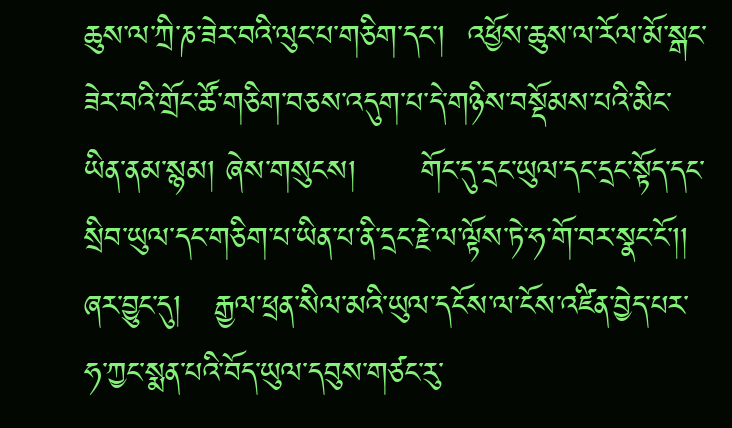ཆུས་ལ་ཀྲི་ཎ་ཟེར་བའི་ལུང་པ་གཅིག་དང་།  འཕྱོས་ཆུས་ལ་རོལ་མོ་སྒང་ཟེར་བའི་གྲོང་ཚོ་གཅིག་བཅས་འདུག་པ་དེ་གཉིས་བསྡོམས་པའི་མིང་ཡིན་ནམ་སྙམ། ཞེས་གསུངས།      གོང་དུ་དྲང་ཡུལ་དང་དྲང་སྟོད་དང་སྲིབ་ཡུལ་དང་གཅིག་པ་ཡིན་པ་ནི་དྲང་རྗེ་ལ་ལྟོས་ཏེ་ཧ་གོ་བར་སྣང་ངོ་།།
ཞར་བྱུང་དུ།   རྒྱལ་ཕྲན་སིལ་མའི་ཡུལ་དངོས་ལ་ངོས་འཛིན་བྱེད་པར་ཧ་ཀྱང་སྨན་པའི་བོད་ཡུལ་དབུས་གཙང་རུ་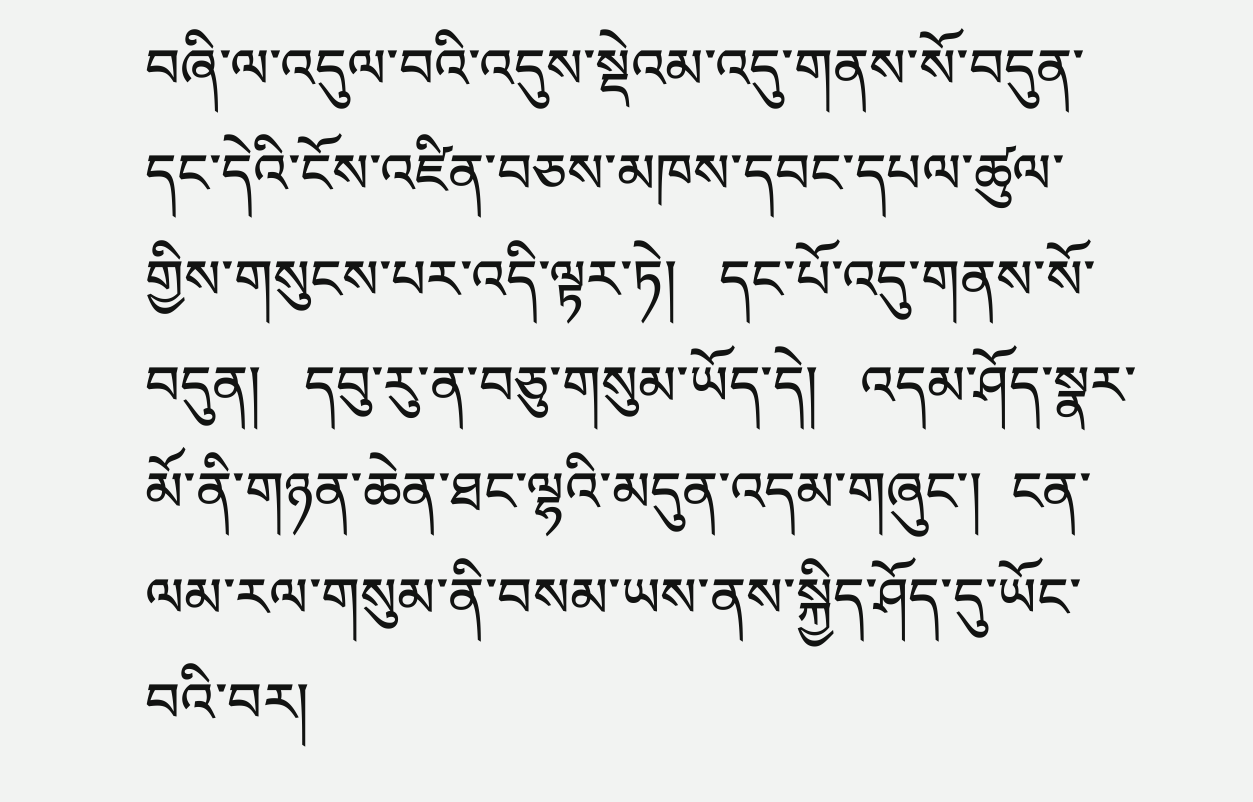བཞི་ལ་འདུལ་བའི་འདུས་སྡེའམ་འདུ་གནས་སོ་བདུན་དང་དེའི་ངོས་འཛིན་བཅས་མཁས་དབང་དཔལ་ཚུལ་གྱིས་གསུངས་པར་འདི་ལྟར་ཏེ།   དང་པོ་འདུ་གནས་སོ་བདུན།   དབུ་རུ་ན་བཅུ་གསུམ་ཡོད་དེ།   འདམ་ཤོད་སྣར་མོ་ནི་གཉན་ཆེན་ཐང་ལྷའི་མདུན་འདམ་གཞུང་།  ངན་ལམ་རལ་གསུམ་ནི་བསམ་ཡས་ནས་སྐྱིད་ཤོད་དུ་ཡོང་བའི་བར།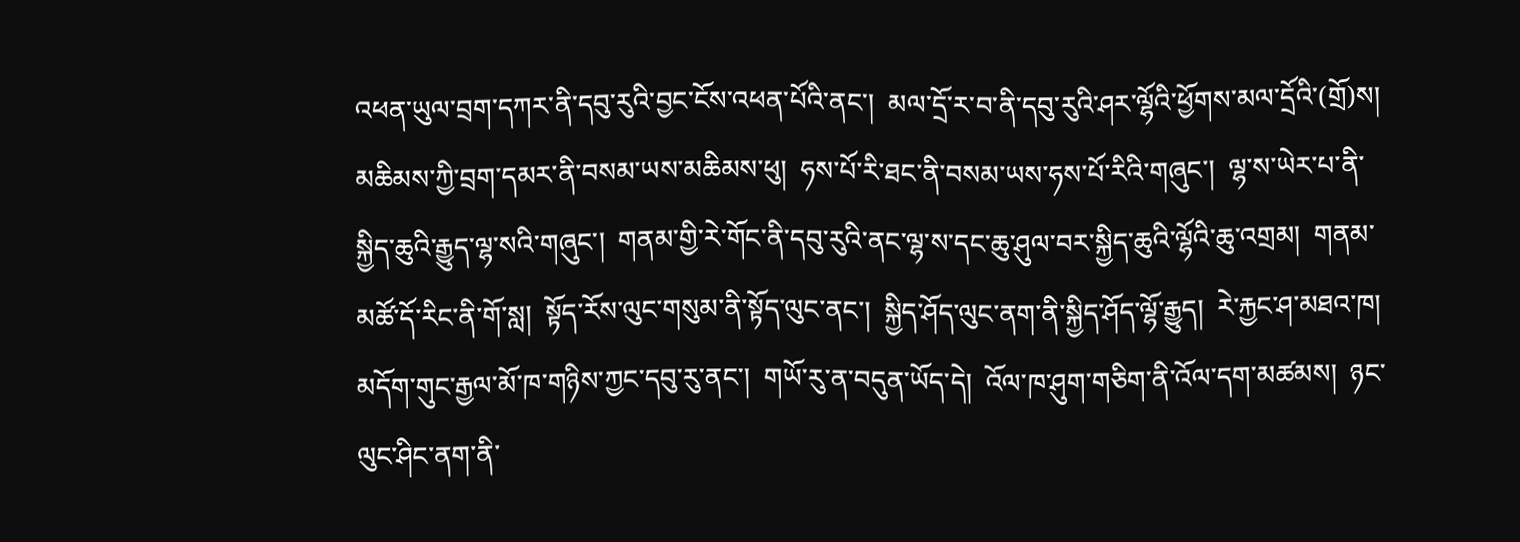འཕན་ཡུལ་བྲག་དཀར་ནི་དབུ་རུའི་བྱང་ངོས་འཕན་པོའི་ནང་།  མལ་དྲོ་ར་བ་ནི་དབུ་རུའི་ཤར་ལྷོའི་ཕྱོགས་མལ་དྲོའི་(གྲོ)ས།  མཆིམས་ཀྱི་བྲག་དམར་ནི་བསམ་ཡས་མཆིམས་ཕུ།  ཧས་པོ་རི་ཐང་ནི་བསམ་ཡས་ཧས་པོ་རིའི་གཞུང་།  ལྷ་ས་ཡེར་པ་ནི་སྐྱིད་ཆུའི་རྒྱུད་ལྷ་སའི་གཞུང་།  གནམ་གྱི་རེ་གོང་ནི་དབུ་རུའི་ནང་ལྷ་ས་དང་ཆུ་ཤུལ་བར་སྐྱིད་ཆུའི་ལྷོའི་ཆུ་འགྲམ།  གནམ་མཚོ་དོ་རིང་ནི་གོ་སླ།  སྟོད་རོས་ལུང་གསུམ་ནི་སྟོད་ལུང་ནང་།  སྐྱིད་ཤོད་ལུང་ནག་ནི་སྐྱིད་ཤོད་ལྷོ་རྒྱུད།  རེ་རྐྱང་ཤ་མཐའ་ཁ།  མདོག་གུང་རྒྱལ་མོ་ཁ་གཉིས་ཀྱང་དབུ་རུ་ནང་།  གཡོ་རུ་ན་བདུན་ཡོད་དེ།  འོལ་ཁ་ཤུག་གཅིག་ནི་འོལ་དག་མཚམས།  ཉང་ལུང་ཤིང་ནག་ནི་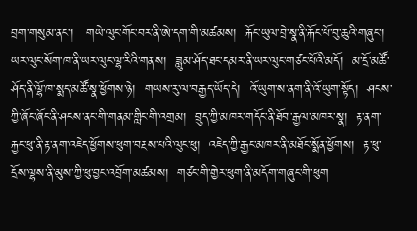བྲག་གསུམ་ནང་།   གཡེ་ལུང་གོང་བར་ནི་ཨེ་དག་གི་མཚམས།  རྐོང་ཡུལ་བྲེ་སྣ་ནི་རྐོང་པོ་བུ་ཆུའི་གཞུང་།  ཡར་ལུང་སོག་ཁ་ནི་ཡར་ལུང་ལྷ་རིའི་གནས།  ཟླུམ་ཤོད་ཐང་དམར་ནི་ཡར་ལུང་གཙང་པོའི་མདོ།  མ་དྲོ་མཚོ་ཤོད་ནི་ལྷོ་ཁ་སྨད་མཚོ་སྣ་ཕྱོགས་ཉེ།  གཡས་རུ་ལ་བརྒྱད་ཡོད་དེ།  འོ་ཡུག་ས་ནག་ནི་འོ་ཡུག་སྟོད།  ཤངས་ཀྱི་ཞོང་ཞོང་ནི་ཤངས་ནང་གི་གནམ་གླིང་གི་འགྲམ།  བྲུད་ཀྱི་མཁར་གདོང་ནི་ཐོབ་རྒྱལ་མཁར་སྣ།  རྟ་ནག་རྐྱང་ཕུ་ནི་རྟ་ནག་འཇེད་ཕྱོགས་ཕུག་བརྔས་པའི་ལུང་ཕུ།  འཇེད་ཀྱི་རྒྱང་མཁར་ནི་མཐོང་སྨོན་ཕྱོགས།  རྟ་ཕུ་དྲོས་ལྷས་ནི་མུས་ཀྱི་ཕུ་བྱང་འབྲོག་མཚམས།  གཙང་གི་གྱེར་ཕུག་ནི་མདོག་གཞུང་གི་ཕུག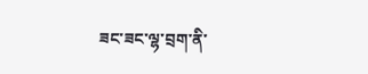ཟང་ཟང་ལྷ་བྲག་ནི་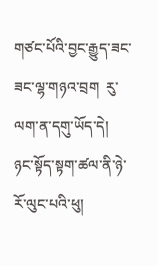གཙང་པོའི་བྱང་རྒྱུད་ཟང་ཟང་ལྷ་གཉའ་བྲག  རུ་ལག་ན་དགུ་ཡོད་དེ།   ཉང་སྟོད་སྟག་ཚལ་ནི་ཉེ་རོ་ལུང་པའི་ཕུ།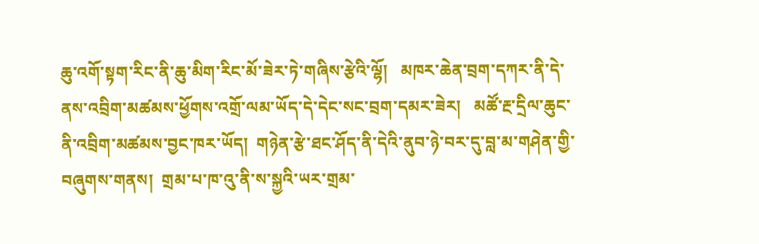ཆུ་འགོ་སྟག་རིང་ནི་ཆུ་མིག་རིང་མོ་ཟེར་ཏེ་གཞིས་རྩེའི་ལྷོ།   མཁར་ཆེན་བྲག་དཀར་ནི་དེ་ནས་འབྲིག་མཚམས་ཕྱོགས་འགྲོ་ལམ་ཡོད་དེ་དེང་སང་བྲག་དམར་ཟེར།   མཚོ་རྔ་དྲིལ་ཆུང་ནི་འབྲིག་མཚམས་བྱང་ཁར་ཡོད།  གཉེན་རྩེ་ཐང་ཤོད་ནི་དེའི་ནུབ་ཉེ་བར་དུ་བླ་མ་གཤེན་གྱི་བཞུགས་གནས།  གྲམ་པ་ཁ་འུ་ནི་ས་སྐྱའི་ཡར་གྲམ་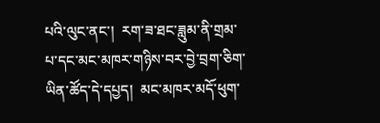པའི་ལུང་ནང་།  རག་ཟ་ཐང་ཟླུམ་ནི་གྲམ་པ་དང་མང་མཁར་གཉིས་བར་བྱེ་བྲག་ཅིག་ཡིན་ཚོད་དེ་དཔྱད།  མང་མཁར་མདོ་ཕུག་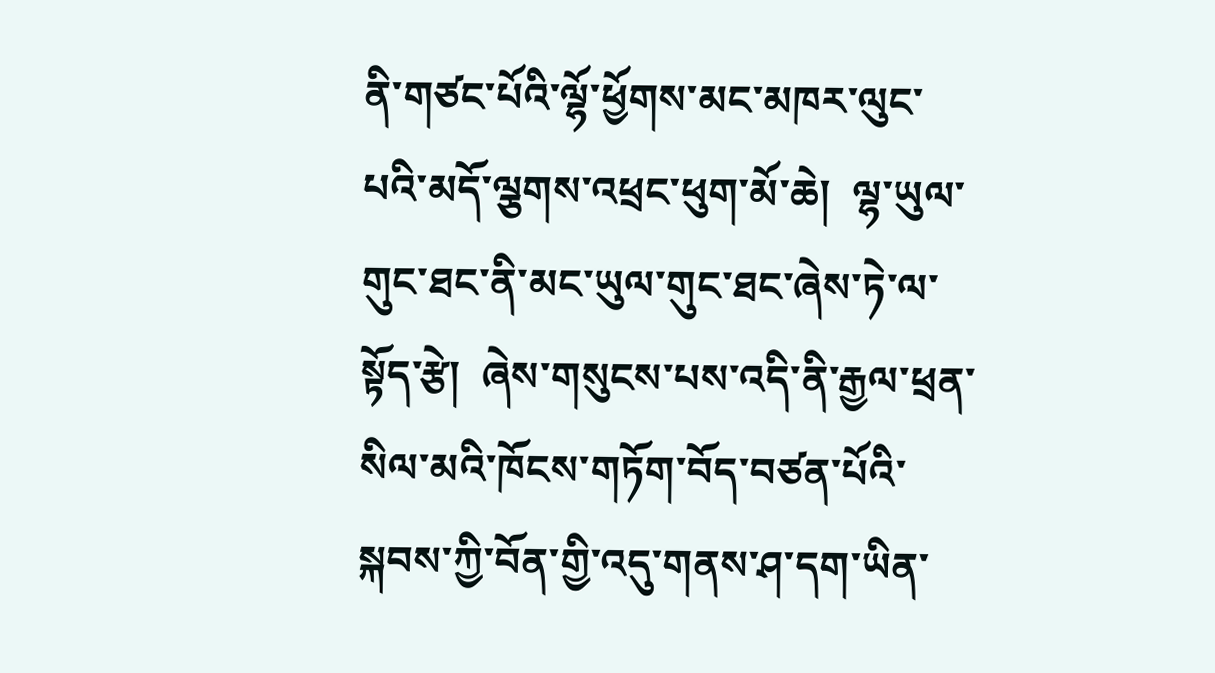ནི་གཙང་པོའི་ལྷོ་ཕྱོགས་མང་མཁར་ལུང་པའི་མདོ་ལྕགས་འཕྲང་ཕུག་མོ་ཆེ།  ལྷ་ཡུལ་གུང་ཐང་ནི་མང་ཡུལ་གུང་ཐང་ཞེས་ཏེ་ལ་སྟོད་རྩེ།  ཞེས་གསུངས་པས་འདི་ནི་རྒྱལ་ཕྲན་སིལ་མའི་ཁོངས་གཏོག་བོད་བཙན་པོའི་སྐབས་ཀྱི་བོན་གྱི་འདུ་གནས་ཤ་དག་ཡིན་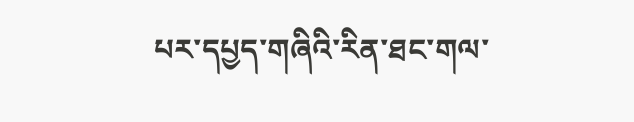པར་དཔྱད་གཞིའི་རིན་ཐང་གལ་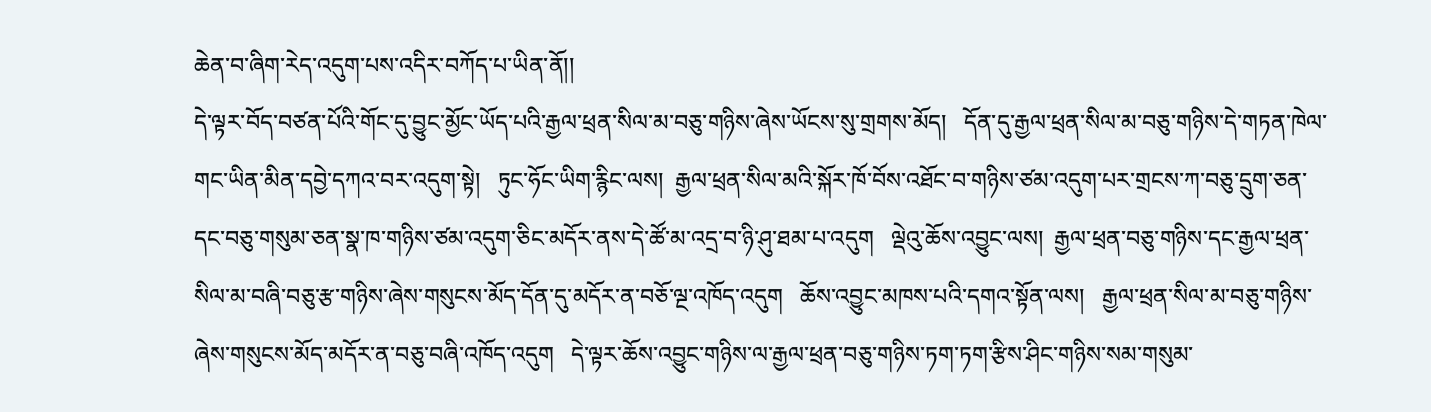ཆེན་བ་ཞིག་རེད་འདུག་པས་འདིར་བཀོད་པ་ཡིན་ནོ།།
དེ་ལྟར་བོད་བཙན་པོའི་གོང་དུ་བྱུང་མྱོང་ཡོད་པའི་རྒྱལ་ཕྲན་སིལ་མ་བཅུ་གཉིས་ཞེས་ཡོངས་སུ་གྲགས་མོད།   དོན་དུ་རྒྱལ་ཕྲན་སིལ་མ་བཅུ་གཉིས་དེ་གཏན་ཁེལ་གང་ཡིན་མིན་དབྱེ་དཀའ་བར་འདུག་སྟེ།   ཏུང་ཧོང་ཡིག་རྙིང་ལས།  རྒྱལ་ཕྲན་སིལ་མའི་སྐོར་ཁོ་བོས་འཐོང་བ་གཉིས་ཙམ་འདུག་པར་གྲངས་ཀ་བཅུ་དྲུག་ཅན་དང་བཅུ་གསུམ་ཅན་སྣ་ཁ་གཉིས་ཙམ་འདུག་ཅིང་མདོར་ནས་དེ་ཚོ་མ་འདྲ་བ་ཉི་ཤུ་ཐམ་པ་འདུག   ལྡེའུ་ཆོས་འབྱུང་ལས།  རྒྱལ་ཕྲན་བཅུ་གཉིས་དང་རྒྱལ་ཕྲན་སིལ་མ་བཞི་བཅུ་རྩ་གཉིས་ཞེས་གསུངས་མོད་དོན་དུ་མདོར་ན་བཅོ་ལྔ་འཁོད་འདུག   ཆོས་འབྱུང་མཁས་པའི་དགའ་སྟོན་ལས།   རྒྱལ་ཕྲན་སིལ་མ་བཅུ་གཉིས་ཞེས་གསུངས་མོད་མདོར་ན་བཅུ་བཞི་འཁོད་འདུག   དེ་ལྟར་ཆོས་འབྱུང་གཉིས་ལ་རྒྱལ་ཕྲན་བཅུ་གཉིས་ཏག་ཏག་རྩིས་ཤིང་གཉིས་སམ་གསུམ་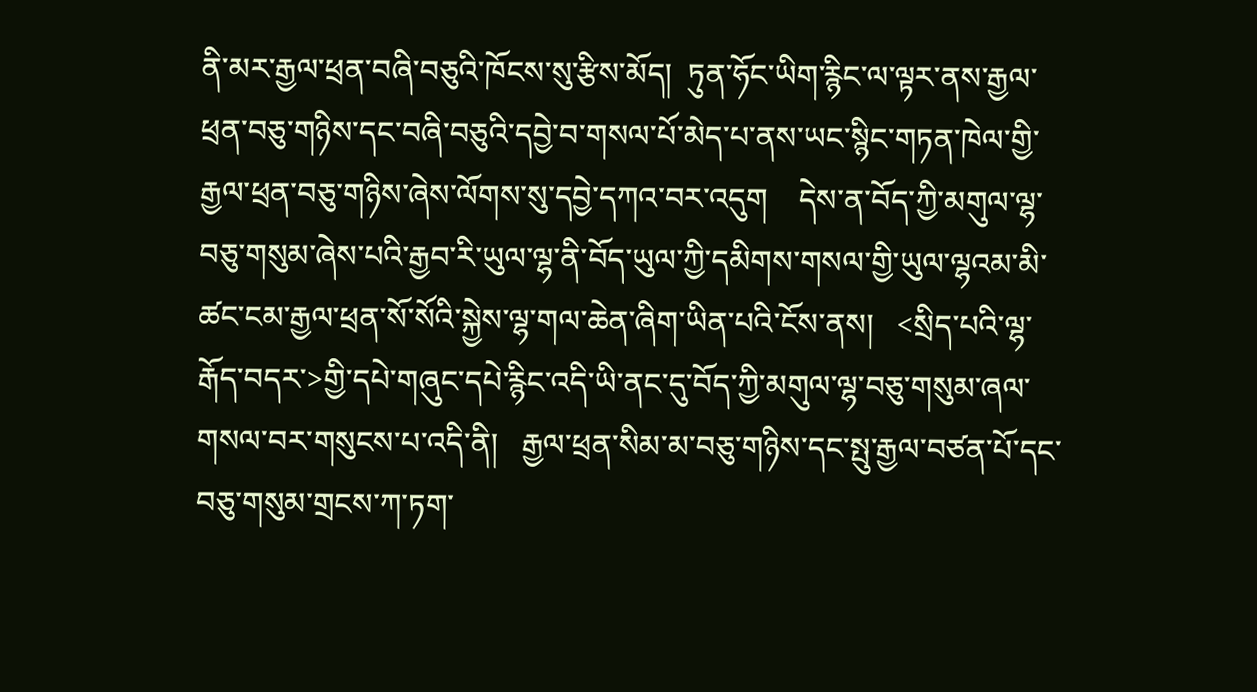ནི་མར་རྒྱལ་ཕྲན་བཞི་བཅུའི་ཁོངས་སུ་རྩིས་མོད།  ཏུན་ཧོང་ཡིག་རྙིང་ལ་ལྟར་ནས་རྒྱལ་ཕྲན་བཅུ་གཉིས་དང་བཞི་བཅུའི་དབྱེ་བ་གསལ་པོ་མེད་པ་ནས་ཡང་སྙིང་གཏན་ཁེལ་གྱི་རྒྱལ་ཕྲན་བཅུ་གཉིས་ཞེས་ལོགས་སུ་དབྱེ་དཀའ་བར་འདུག    དེས་ན་བོད་ཀྱི་མགུལ་ལྷ་བཅུ་གསུམ་ཞེས་པའི་རྒྱབ་རི་ཡུལ་ལྷ་ནི་བོད་ཡུལ་ཀྱི་དམིགས་གསལ་གྱི་ཡུལ་ལྷའམ་མི་ཚང་ངམ་རྒྱལ་ཕྲན་སོ་སོའི་སྐྱེས་ལྷ་གལ་ཆེན་ཞིག་ཡིན་པའི་ངོས་ནས།   <སྲིད་པའི་ལྷ་རྒོད་བདར་>གྱི་དཔེ་གཞུང་དཔེ་རྙིང་འདི་ཡི་ནང་དུ་བོད་ཀྱི་མགུལ་ལྷ་བཅུ་གསུམ་ཞལ་གསལ་བར་གསུངས་པ་འདི་ནི།   རྒྱལ་ཕྲན་སིམ་མ་བཅུ་གཉིས་དང་སྤུ་རྒྱལ་བཙན་པོ་དང་བཅུ་གསུམ་གྲངས་ཀ་ཏག་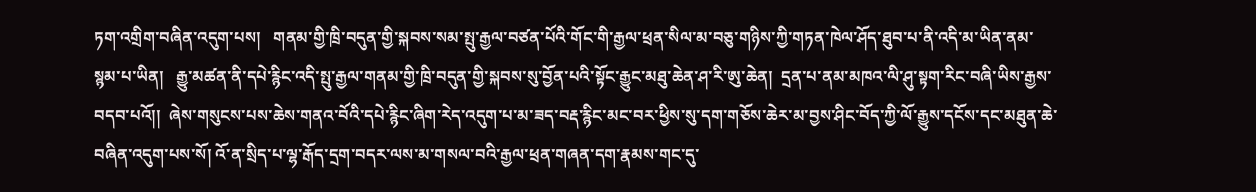ཏག་འགྲིག་བཞིན་འདུག་པས།   གནམ་གྱི་ཁྲི་བདུན་གྱི་སྐབས་སམ་སྤུ་རྒྱལ་བཙན་པོའི་གོང་གི་རྒྱལ་ཕྲན་སིལ་མ་བཅུ་གཉིས་ཀྱི་གཏན་ཁེལ་ཤོད་ཐུབ་པ་ནི་འདི་མ་ཡིན་ནམ་སྙམ་པ་ཡིན།   རྒྱུ་མཚན་ནི་དཔེ་རྙིང་འདི་སྤུ་རྒྱལ་གནམ་གྱི་ཁྲི་བདུན་གྱི་སྐབས་སུ་བྱོན་པའི་སྟོང་རྒྱུང་མཐུ་ཆེན་ཤ་རི་ཨུ་ཆེན།  དྲན་པ་ནམ་མཁའ་ལི་ཤུ་སྟག་རིང་བཞི་ཡིས་རྒྱས་བདབ་པའོ།།  ཞེས་གསུངས་པས་ཆེས་གནའ་བོའི་དཔེ་རྙིང་ཞིག་རེད་འདུག་པ་མ་ཟད་བརྡ་རྙིང་མང་བར་ཕྱིས་སུ་དག་གཅོས་ཆེར་མ་བྱས་ཤིང་བོད་ཀྱི་ལོ་རྒྱུས་དངོས་དང་མཐུན་ཆེ་བཞིན་འདུག་པས་སོ། འོ་ན་སྲིད་པ་ལྷ་རྒོད་དྲག་བདར་ལས་མ་གསལ་བའི་རྒྱལ་ཕྲན་གཞན་དག་རྣམས་གང་དུ་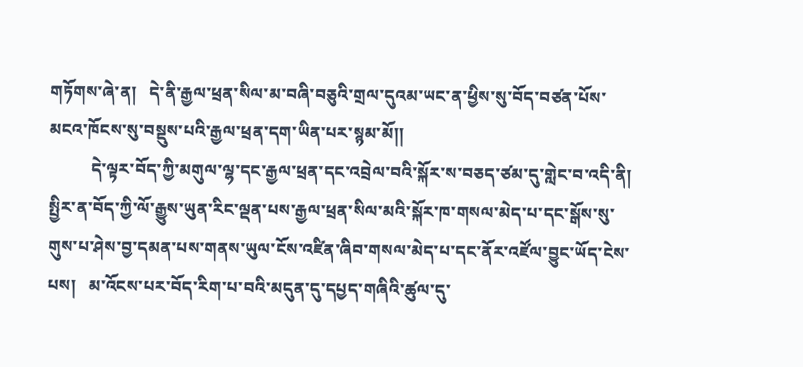གཏོགས་ཞེ་ན།   དེ་ནི་རྒྱལ་ཕྲན་སིལ་མ་བཞི་བཅུའི་གྲལ་དུའམ་ཡང་ན་ཕྱིས་སུ་བོད་བཙན་པོས་མངའ་ཁོངས་སུ་བསྡུས་པའི་རྒྱལ་ཕྲན་དག་ཡིན་པར་སྙམ་མོ།།
          དེ་ལྟར་བོད་ཀྱི་མགུལ་ལྷ་དང་རྒྱལ་ཕྲན་དང་འབྲེལ་བའི་སྐོར་ས་བཅད་ཙམ་དུ་གླེང་བ་འདི་ནི།   སྤྱིར་ན་བོད་ཀྱི་ལོ་རྒྱུས་ཡུན་རིང་ལྡན་པས་རྒྱལ་ཕྲན་སིལ་མའི་སྐོར་ཁ་གསལ་མེད་པ་དང་སྒོས་སུ་གུས་པ་ཤེས་བྱ་དམན་པས་གནས་ཡུལ་ངོས་འཛིན་ཞིབ་གསལ་མེད་པ་དང་ནོར་འཛོལ་བྱུང་ཡོད་ངེས་པས།   མ་འོངས་པར་བོད་རིག་པ་བའི་མདུན་དུ་དཔྱད་གཞིའི་ཚུལ་དུ་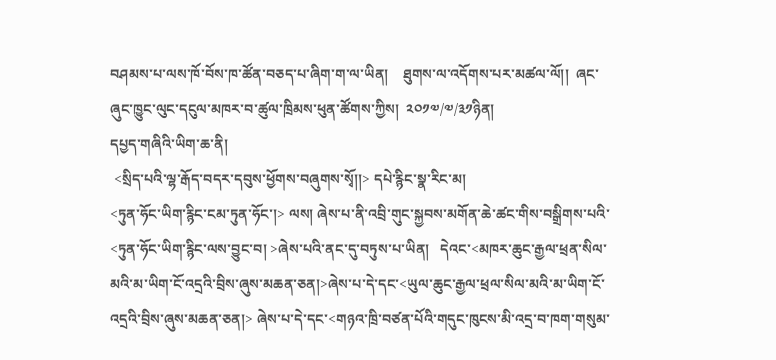བཤམས་པ་ལས་ཁོ་བོས་ཁ་ཚོན་བཅད་པ་ཞིག་ག་ལ་ཡིན།    ཐུགས་ལ་འདོགས་པར་མཚལ་ལོ།།  ཞང་ཞུང་ཁྱུང་ལུང་དངུལ་མཁར་བ་ཚུལ་ཁྲིམས་ཕུན་ཚོགས་ཀྱིས།  ༢༠༡༧/༧/༣༡ཉིན།
དཔྱད་གཞིའི་ཡིག་ཆ་ནི།
 <སྲིད་པའི་ལྷ་རྒོད་བདར་དབུས་ཕྱོགས་བཞུགས་སྭོ།།> དཔེ་རྙིང་སྣ་རིང་མ།
<ཏུན་ཧོང་ཡིག་རྙིང་ངམ་ཏུན་ཧོང་།> ལས། ཞེས་པ་ནི་འབྲི་གུང་སྐྱབས་མགོན་ཆེ་ཚང་གིས་བསྒྲིགས་པའི་<ཏུན་ཧོང་ཡིག་རྙིང་ལས་བྱུང་བ། >ཞེས་པའི་ནང་དུ་བཏུས་པ་ཡིན།   དེའང་<མཁར་ཆུང་རྒྱལ་ཕྲན་སིལ་མའི་མ་ཡིག་ངོ་འདྲའི་བྲིས་ཞུས་མཆན་ཅན།>ཞེས་པ་དེ་དང་<ཡུལ་ཆུང་རྒྱལ་ཕྲལ་སིལ་མའི་མ་ཡིག་ངོ་འདྲའི་བྲིས་ཞུས་མཆན་ཅན།> ཞེས་པ་དེ་དང་<གཉའ་ཁྲི་བཙན་པོའི་གདུང་ཁུངས་མི་འདྲ་བ་ཁག་གསུམ་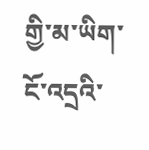གྱི་མ་ཡིག་ངོ་འདྲའི་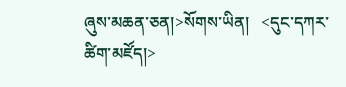ཞུས་མཆན་ཅན།>སོགས་ཡིན།   <དུང་དཀར་ཚིག་མཛོད།>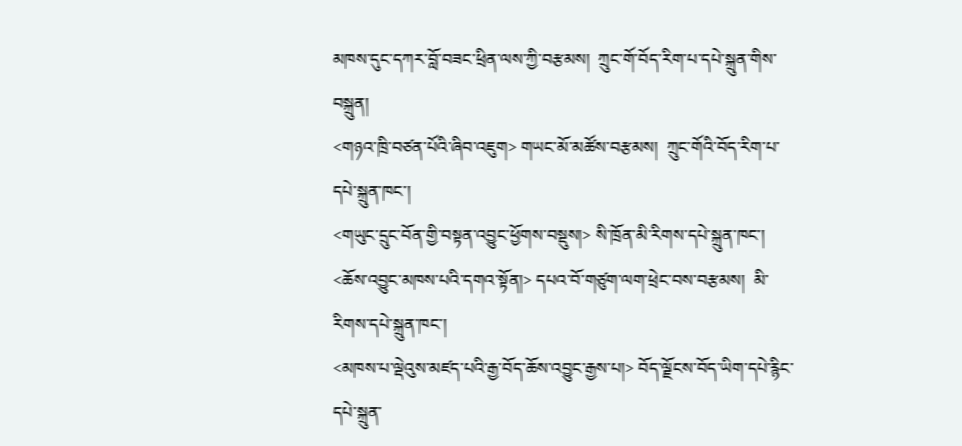མཁས་དུང་དཀར་བློ་བཟང་ཕྲིན་ལས་ཀྱི་བརྩམས།  ཀྲུང་གོ་བོད་རིག་པ་དཔེ་སྐྲུན་གིས་བསྐྲུན།
<གཉའ་ཁྲི་བཙན་པོའི་ཞིབ་འཇུག> གཡང་མོ་མཚོས་བརྩམས།  ཀྲུང་གོའི་བོད་རིག་པ་དཔེ་སྐྲུན་ཁང་།
<གཡུང་དྲུང་བོན་གྱི་བསྟན་འབྱུང་ཕྱོགས་བསྡུས།> སི་ཁྲོན་མི་རིགས་དཔེ་སྐྲུན་ཁང་།
<ཆོས་འབྱུང་མཁས་པའི་དགའ་སྟོན།> དཔའ་བོ་གཙུག་ལག་ཕྲེང་བས་བརྩམས།  མི་རིགས་དཔེ་སྐྲུན་ཁང་།
<མཁས་པ་ལྡེའུས་མཛད་པའི་རྒྱ་བོད་ཆོས་འབྱུང་རྒྱས་པ།> བོད་ལྗོངས་བོད་ཡིག་དཔེ་རྙིང་དཔེ་སྐྲུན་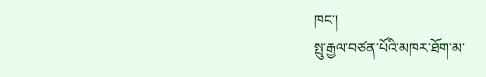ཁང་།
སྤུ་རྒྱལ་བཙན་པོའི་མཁར་ཐོག་མ་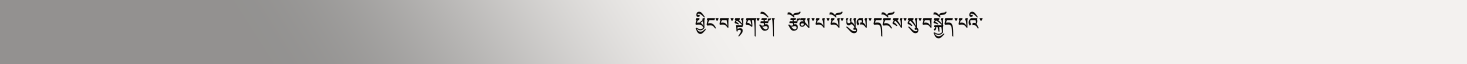ཕྱིང་བ་སྟག་རྩེ།   རྩོམ་པ་པོ་ཡུལ་དངོས་སུ་བསྐྱོད་པའི་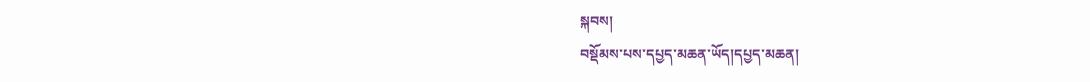སྐབས།
བསྡོམས་པས་དཔྱད་མཆན་ཡོད།དཔྱད་མཆན།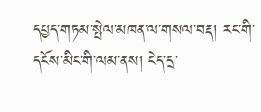དཔྱད་གཏམ་སྤེལ་མཁན་ལ་གསལ་བརྡ། རང་གི་དངོས་མིང་གི་ལམ་ནས། ངེད་དྲ་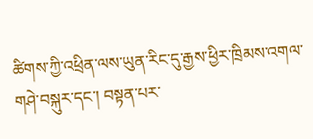ཚིགས་ཀྱི་འཕྲིན་ལས་ཡུན་རིང་དུ་རྒྱས་ཕྱིར་ཁྲིམས་འགལ་གཤེ་བསྐུར་དང་། བསྟན་པར་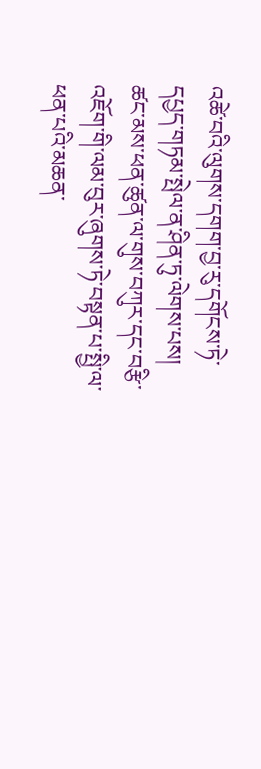འཚེ་བའི་ལུགས་དགག་བྱ་རུ་དགོངས་ཏེ་དཔྱད་གཏམ་སྤེལ་ན་ཤིན་ཏུ་ལེགས་པས། ཚང་མས་ཕན་ཚུན་ལ་གུས་བཀུར་དང་བརྩི་འཇོག་གི་ལམ་བུར་ཞུགས་ཏེ་བསྟན་པ་སྤྱི་ལ་ཕན་པའི་མཆན་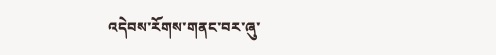འདེབས་རོགས་གནང་བར་ཞུ་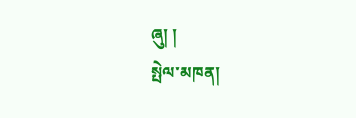ཞུ། །
སྤེལ་མཁན།